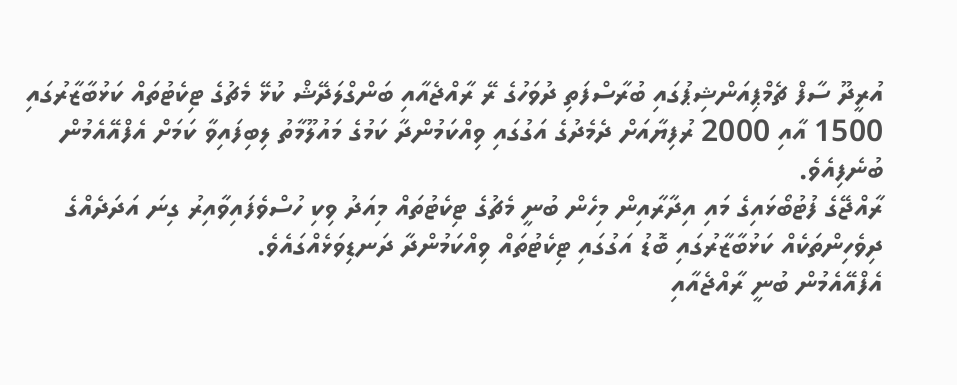އުރީދޫ ސާފް ޗެމްޕިއަންޝިޕުގައި ބުރާސްފަތި ދުވަހުގެ ރޭ ރާއްޖެއާއި ބަންގްލަދޭޝް ކުޅޭ މެޗުގެ ޓިކެޓުތައް ކަޅުބާޒާރުގައި 1500 އާއި 2000 ރުފިޔާއަށް ދެމެދުގެ އަގުގައި ވިއްކަމުންދާ ކަމުގެ މައުލޫމާތު ލިބިފައިވާ ކަމަށް އެފްއޭއެމުން ބުނެފިއެވެ.
ރާއްޖޭގެ ފުޓުބޯޅައިގެ މައި އިދާރާއިން މިހެން ބުނީ މެޗުގެ ޓިކެޓުތައް މިއަދު ވިކި ހުސްވެފައިވާއިރު ގިނަ އަދަދެއްގެ ދިވެހިންތަކެއް ކަޅުބާޒާރުގައި ބޮޑު އަގުގައި ޓިކެޓުތައް ވިއްކަމުންދާ ދަނޑިވަޅެއްގައެވެ.
އެފްއޭއެމުން ބުނީ ރާއްޖެއާއި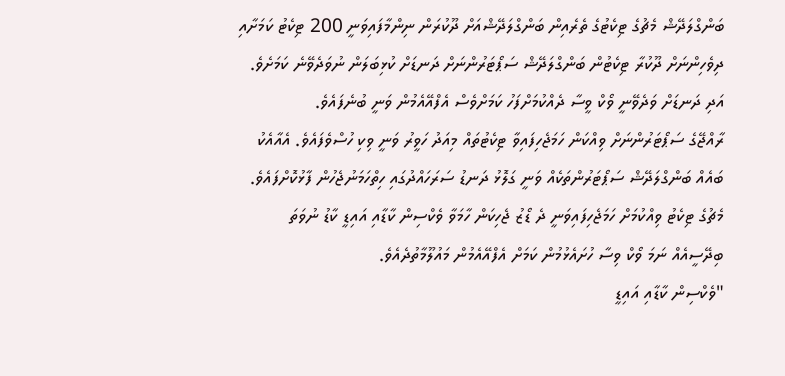ބަންގްލަދޭޝް މެޗުގެ ޓިކެޓުގެ ތެރެއިން ބަންގްލަދޭޝްއަށް ދޫކުރަން ނިންމާފައިވަނީ 200 ޓިކެޓު ކަމަށާއި ދިވެހިންނަށް ދޫކުރާ ޓިކެޓުން ބަންގްލަދޭޝް ސަޕޯޓަރުންނަށް ދަނޑަށް ކުޅިބަލަން ނުވަދެވޭނެ ކަމަށެވެ. އަދި ދަނޑަށް ވަދެވޭނީ ވޯކް ވީސާ ދެއްކުމަށްފަހު ކަމަށްވެސް އެފްއޭއެމުން ވަނީ ބުނެފައެވެ.
ރާއްޖޭގެ ސަޕޯޓަރުންނަށް ވިއްކަން ހަމަޖެހިފައިވާ ޓިކެޓުތައް މިއަދު ހަވީރު ވަނީ ވިކި ހުސްވެފައެވެ. އެއާއެކު ބައެއް ބަންގްލަދޭޝް ސަޕޯޓަރުންތަކެއް ވަނީ ގަލޮޅު ދަނޑު ސަރަހައްދުގައި ހިތްހަމަނުޖެހުން ފާޅުކޮށްފައެވެ.
މެޗުގެ ޓިކެޓު ވިއްކުމަށް ހަމަޖެހިފައިވަނީ ދެ ޑޯޒު ޖެހިކަން ހާމަވާ ވެކްސިން ކާޑާއި އައިޑީ ކާޑު ނުވަތަ ބިދޭސީއެއް ނަމަ ވޯކް ވިސާ ހުށައެޅުމުން ކަމަށް އެފްއޭއެމުން މައުލޫމާތުދެއެވެ.
"ވެކްސިން ކާޑާއި އައިޑީ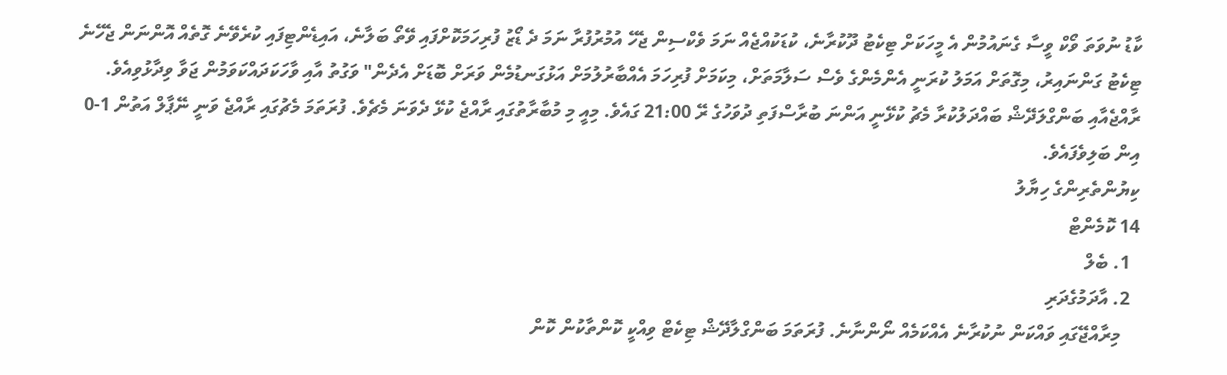ކާޑު ނުވަތަ ވޯކް ވީސާ ގެނައުމުން އެ މީހަކަށް ޓިކެޓު ދޫކުރާނެ، ކުޑަކުއްޖެއް ނަމަ ވެކްސިން ޖެހޭ އުމުރުފުރާ ނަމަ ދެ ޑޯޒު ފުރިހަމަކޮށްފައި ވޭތޯ ބަލާނެ، އައިޑެންޓިފައި ކުރެވޭނެ ގޮތެއް އޮންނަން ޖެހޭނެ ޓިކެޓު ގަންނައިރު، މިގޮތަށް އަމަލު ކުރަނީ އެންމެންގެ ވެސް ސަލާމަތަށް، މިކަމަށް ފުރިހަމަ އެއްބާރުލުމަށް އަޅުގަނޑުމެން ވަރަށް ބޮޑަށް އެދެން" ވަގުތު އާއި ވާހަކަދައްކަވަމުން ޖަވާ ވިދާޅުވިއެވެ.
ރާއްޖެއާއި ބަންގްލަދޭޝް ބައްދަލުކުރާ މެޗު ކުޅޭނީ އަންނަ ބުރާސްފަތި ދުވަހުގެ ރޭ 21:00 ގައެވެ. މިއީ މި މުބާރާތުގައި ރާއްޖެ ކުޅޭ ދެވަނަ މެޗެވެ. ފުރަތަމަ މެޗުގައި ރާއްޖެ ވަނީ ނޭޕާލް އަތުން 1-0 އިން ބަލިވެފައެވެ.
ކިޔުންތެރިންގެ ހިޔާލު
14 ކޮމެންޓް
  1. ބެލް
  2. އާދަމުގެދަރި
    މިރާއްޖޭގައި ވައްކަން ނުކުރާނެ އެއްކަމެއް ނޯންނާނެ. ފުރަތަމަ ބަންގްލާދޭޝް ޓިކެޓް ވިއްކީ ކޮންތާކުން ކޮން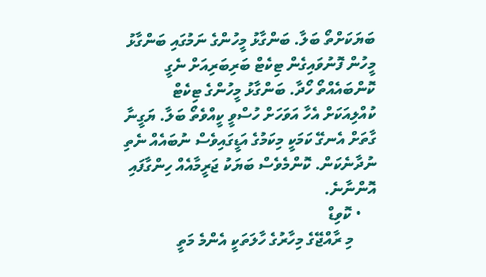ބަޔަކަށްތޯ ބަލާ. ބަންގާޅު މީހުންގެ ނަމުގައި ބަންގާޅު މީހުން ފޮނުވައިގެން ޓިކެޓް ބަރިބަރިއަށް ނެގީ ކޮންބައެއްތޯ ހޯދާ. ބަންގާޅު މީހުންގެ ޓިކެޓް ކުއްލިއަކަށް އެހާ އަވަހަށް ހުސްވީ ކީއްވެތޯ ބަލާ. ޔަގީނާ ގާތަށް އެނގޭ ކަމަކީ މިކަމުގެ އަޑީގައިވެސް ނުބައެއް ނެތި ނުދާނެކަން. ކޮންމެވެސް ބަޔަކު ޖަރީމާއެއް ހިންގާފައި އޮންނާނެ.
    • ކޮވިޑް
      މި ރާއްޖޭގެ މިހާރުގެ ހާލަތަކީ އެންމެ މަތީ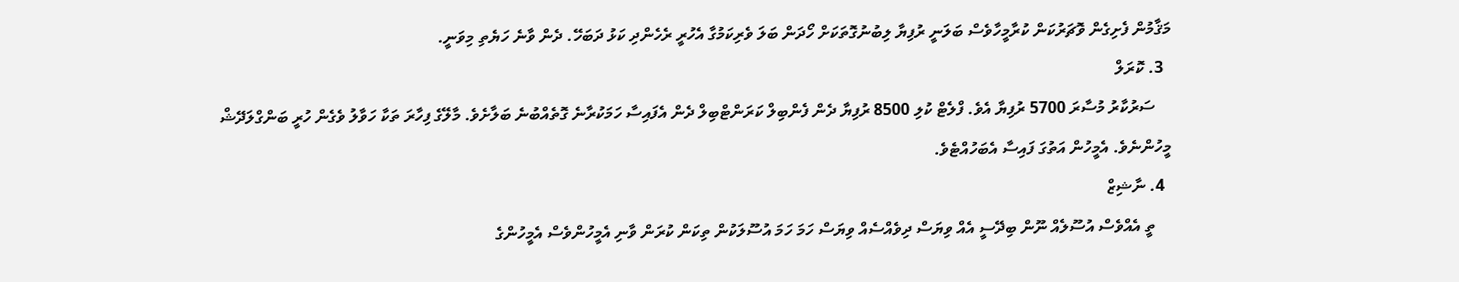މަޤާމުން ފެށިގެން ވޮޗަރުކަން ކުރާމީހާވެސް ބަލަނީ ރުފިޔާ ލިބުނުގޮތަކަށް ހޯދަން ބަލަ ވެރިކަމުގާ އެހުރީ ރެހެންދި ކަޅު ދަބަހޭ. ދެން ވާނެ ހަޔެތި މިވަނީ.
  3. ކޮރަލް
    ސަރުކާރު މުސާރަ 5700 ރުފިޔާ އެވެ. ފްލެޓް ކުލި 8500 ރުފިޔާ ދެން ފެންބިލް ކަރަންޓްބިލް ދެން އެފައިސާ ހަމަކުރާނެ ގޮތެއްބުނެ ބަލާށެވެ. މާލޭގެ ފިހާރަ ތަކާ ހަވާލު ވެގެން ހުރީ ބަންގްލަދޭޝް މީހުންނެވެ. އެމީހުން އަތުގަ ފައިސާ އެބަހުއްޓެވެ.
  4. ނާޝިޒް
    ތީ އެއްވެސް އުސޫލެއް ނޫން ބިދޭސީ އެއް ވިޔަސް ދިވެއްސެއް ވިޔަސް ހަމަ ހަމަ އުސޫލަކުން ތިކަން ކުރަން ވާނި އެމީހުންވެސް އެމީހުންގެ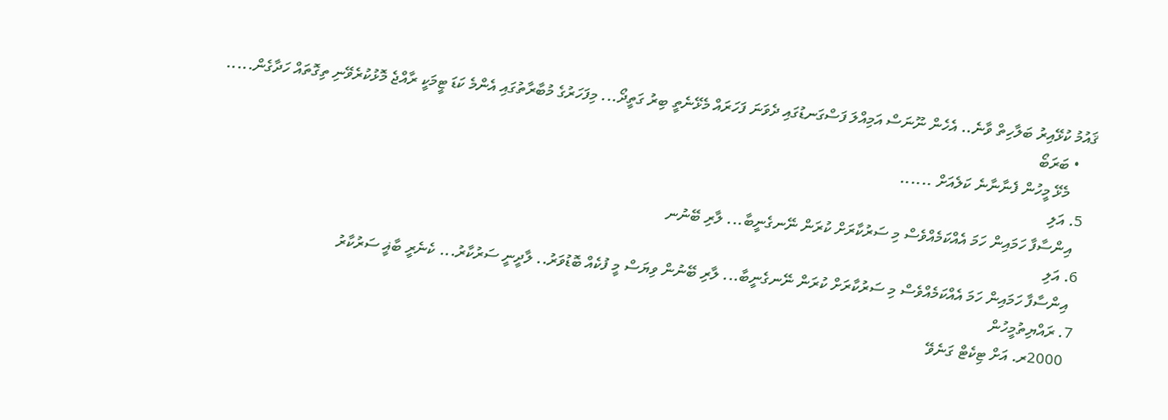ޤައުމު ކުޅޭއިރު ބަލާހިތް ވާނެ.. އެހެން ނޫނަސް އަމިއްލަ ފަސްގަނޑުގައި ދެވަނަ ފަހަރައް މެޅޭނެތީ ބިރު ގަތީދޯ... މިފަހަރުގެ މުބާރާތުގައި އެންމެ ކަޑަ ޓީމަކީ ރާއްޖެ މޮޅުކުރެވޭނި ތިގޮތައް ހަދާގެން.....
    • ބަރަބޯ
      މެޅޭ މީހުން ފެނާނާނެ ކަލެއަށް ......
  5. އަލި
    އިންސާފާ ހަމައިން ހަމަ އެއްކަމެއްވެސް މި ސަރުކާރަށް ކުރަން ނޭނގެނީބާ... ލާރި ބޭނުނ
  6. އަލި
    އިންސާފާ ހަމައިން ހަމަ އެއްކަމެއްވެސް މި ސަރުކާރަށް ކުރަން ނޭނގެނީބާ... ލާރި ބޭނުން ވިޔަސް މީ ފުކެއް ބޮޑުވަރު.. ލާދީނީ ސަރުކާރު... ކެނެރީ ބާޣީ ސަރުކާރު
  7. ރައްޔިތުމީހުން
    2000ރ. އަށް ޓިކެޓް ގަނެވޭ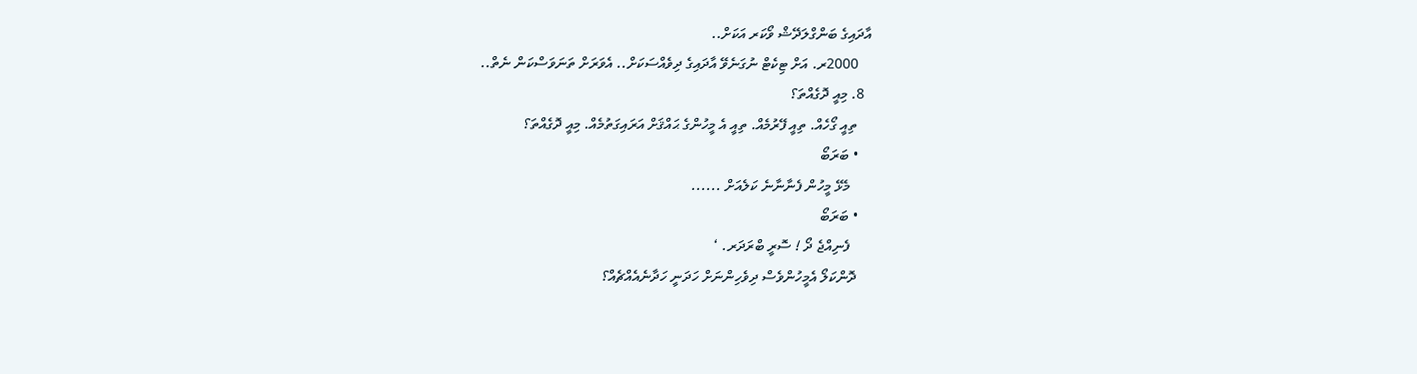އާދައިގެ ބަންގްލަދޭޝް ވޯކަރ އަކަށް..
    2000ރ. އަށް ޓިކެޓް ނުގަނެވޭ އާދައިގެ ދިވެއްސަކަށް.. އެވަރަށް ތަނަވަސްކަން ނެތް..
  8. މިއީ ދޮގެއްތަ؟
    ތިއީ ގޯހެއް. ތިއީ ފޭރުމެއް. ތިއީ އެ މީހުންގެ ޙައްޤަށް އަރައިގަތުމެއް. މިއީ ދޮގެއްތަ؟
    • ބަރަބޯ
      މެޅޭ މީހުން ފެނާނާނެ ކަލެއަށް ......
    • ބަރަބޯ
      ފެނިއްޖެ ދޯ ! ސޮރީ ބްރަދަރ. ‘
    ދޮންކަލޯ އެމީހުންވެސް ދިވެހިންނަށް ހަދަނީ ހަދާނެއެއްޗެއް؟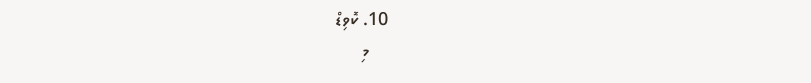10. ކޮވިޑް
    މި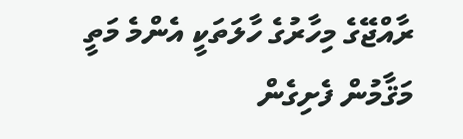ރާއްޖޭގެ މިހާރުގެ ހާލަތަކީ އެންމެ މަތީ މަޤާމުން ފެށިގެން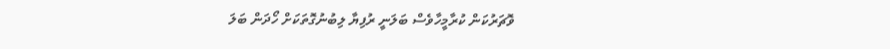ވޮޗަރުކަން ކުރާމީހާވެސް ބަލަނީ ރުފިޔާ ލިބުނުގޮތަކަށް ހޯދަން ބަލަ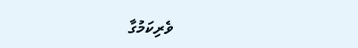ވެރިކަމުގާ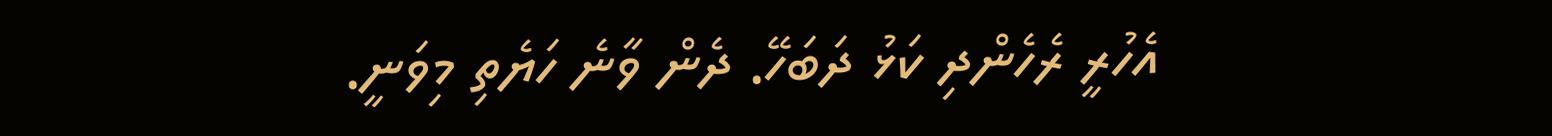އެހުރީ ރެހެންދި ކަޅު ދަބަހޭ. ދެން ވާނެ ހަޔެތި މިވަނީ.